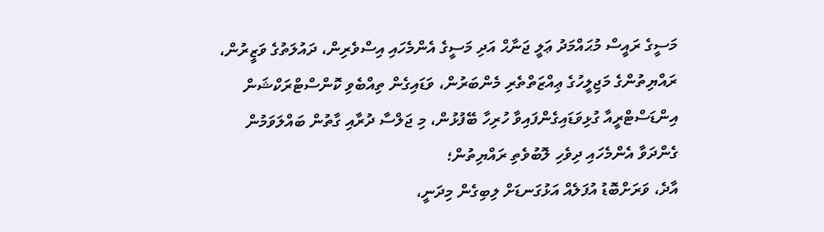މަސީގެ ރައީސް މުޙައްމަދު ޢަލީ ޖަނާޙް އަދި މަސީގެ އެންމެހައި އިސްވެރިން، ދައުލަތުގެ ވަޒީރުން، ރައްޔިތުންގެ މަޖިލީހުގެ ޢިއްޒަތްތެރި މެންބަރުން، ވަޑައިގެން ތިއްބެވި ކޮންސްޓްރަކްޝަން އިންޑަސްޓްރީއާ ގުޅިވަޑައިގެންފައިވާ ހުރިހާ ބޭފުޅުން، މި ޖަލްސާ ދުރާއި ގާތުން ބައްލަވަމުން ގެންދަވާ އެންމެހައި ދިވެހި ލޮބުވެތި ރައްޔިތުން؛
އާދެ، ވަރަށްބޮޑު އުފަލެއް އަޅުގަނޑަށް ލިބިގެން މިދަނީ،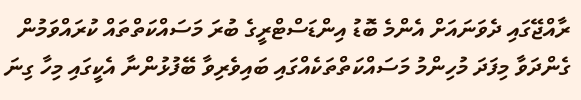ރާއްޖޭގައި ދެވަނައަށް އެންމެ ބޮޑު އިންޑަސްޓްރީގެ ބުރަ މަސައްކަތްތައް ކުރައްވަމުން ގެންދަވާ މިފަދަ މުހިންމު މަސައްކަތްތަކެއްގައި ބައިވެރިވާ ބޭފުޅުންނާ އެކީގައި މިހާ ގިނަ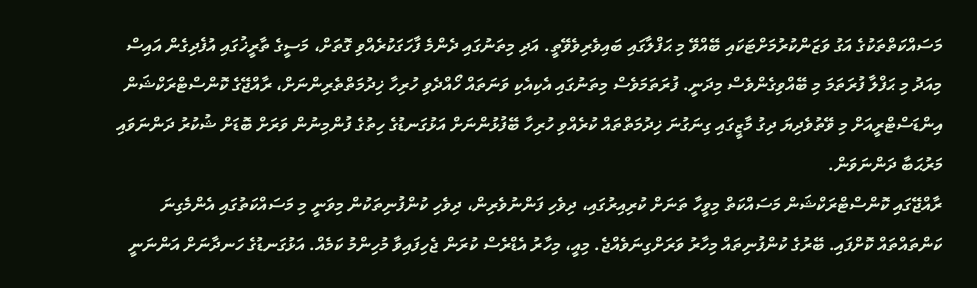މަސައްކަތްތަކުގެ އަގު ވަޒަންކުރުމަށްޓަކައި ބޭއްވޭ މި ޙަފްލާގައި ބައިވެރިވެވޭތީ. އަދި މިތަނުގައި ދެންމެ ފާހަގަކުރެއްވި ގޮތަށް، މަސީގެ ތާރީޚުގައި އުފެދިގެން އައިސް މިއަދު މި ޙަފްލާ ފުރަތަމަ މި ބޭއްވިގެންވެސް މިދަނީ. ފުރަތަމަވެސް މިތަނުގައި އެކިއެކި ވަނަތައް ހޯއްދެވި ހުރިހާ ޚިދުމަތްތެރިންނަށް، ރާއްޖޭގެ ކޮންސްޓްރަކްޝަން އިންޑަސްޓްރީއަށް މި ވޭތުވެދިޔަ ދިގު މާޒީގައި ގިނަގުނަ ޚިދުމަތްތައް ކުރެއްވި ހުރިހާ ބޭފުޅުންނަށް އަޅުގަނޑުގެ ހިތުގެ ފުންމިނުން ވަރަށް ބޮޑަށް ޝުކުރު ދަންނަވައި މަރުޙަބާ ދަންނަވަން.
ރާއްޖޭގައި ކޮންސްޓްރަކްޝަން މަސައްކަތް މިވީހާ ތަނަށް ކުރިއިރުގައި، ދިވެހި ފަންނުވެރިން، ދިވެހި ކުންފުނިތަކުން މިވަނީ މި މަސައްކަތުގައި އެންމެގިނަ ކަންތައްތައް ކޮށްފައި. ބޭރުގެ ކުންފުނިތައް މިހާރު ވަރަށްގިނަވެއްޖެ. މިއީ، މިހާރު އެޑްރެސް ކުރަން ޖެހިފައިވާ މުހިންމު ކަމެއް. އަޅުގަނޑުގެ ހަނދާނަށް އަންނަނީ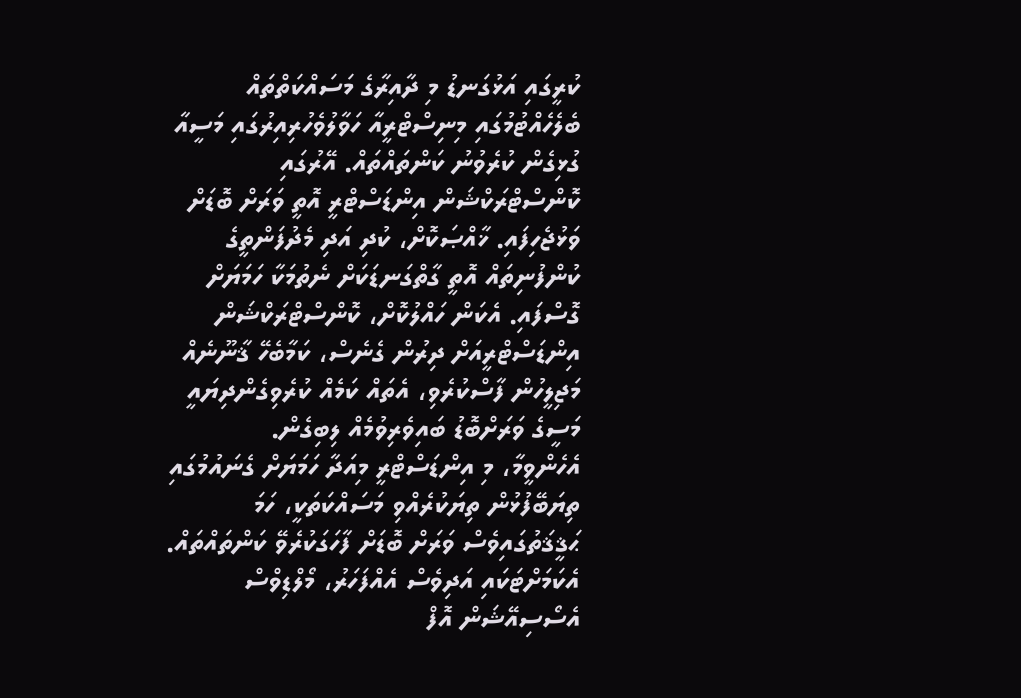ކުރީގައި އަޅުގަނޑު މި ދާއިރާގެ މަސައްކަތްތައް ބެލެހެއްޓުމުގައި މިނިސްޓްރީއާ ހަވާލުވެހުރިއިރުގައި މަސީއާ ގުޅިގެން ކުރެވުނު ކަންތައްތައް. އޭރުގައި ކޮންސްޓްރަކްޝަން އިންޑަސްޓްރީ އޮތީ ވަރަށް ބޮޑަށް ވަޅުޖެހިފައި. ޚާއްޞަކޮށް، ކުދި އަދި މެދުފަންތީގެ ކުންފުނިތައް އޮތީ ގާތްގަނޑަކަށް ނެތުމަކާ ހަމަޔަށް ގޮސްފައި. އެކަން ހައްލުކޮށް، ކޮންސްޓްރަކްޝަން އިންޑަސްޓްރީއަށް ދިރުން ގެނެސް، ކަމާބެހޭ ޤާނޫނެއް މަޖިލީހުން ފާސްކުރެވި، އެތައް ކަމެއް ކުރެވިގެންދިޔައީ މަސީގެ ވަރަށްބޮޑު ބައިވެރިވުމެއް ލިބިގެން.
އެހެންވީމާ، މި އިންޑަސްޓްރީ މިއަދާ ހަމަޔަށް ގެނައުމުގައި ތިޔަބޭފުޅުން ތިޔަކުރެއްވި މަސައްކަތަކީ، ހަމަ ޙަޤީޤަތުގައިވެސް ވަރަށް ބޮޑަށް ފާހަގަކުރެވޭ ކަންތައްތައް. އެކަމަށްޓަކައި އަދިވެސް އެއްފަހަރު، މޯލްޑިވްސް އެސޯސިއޭޝަން އޮފް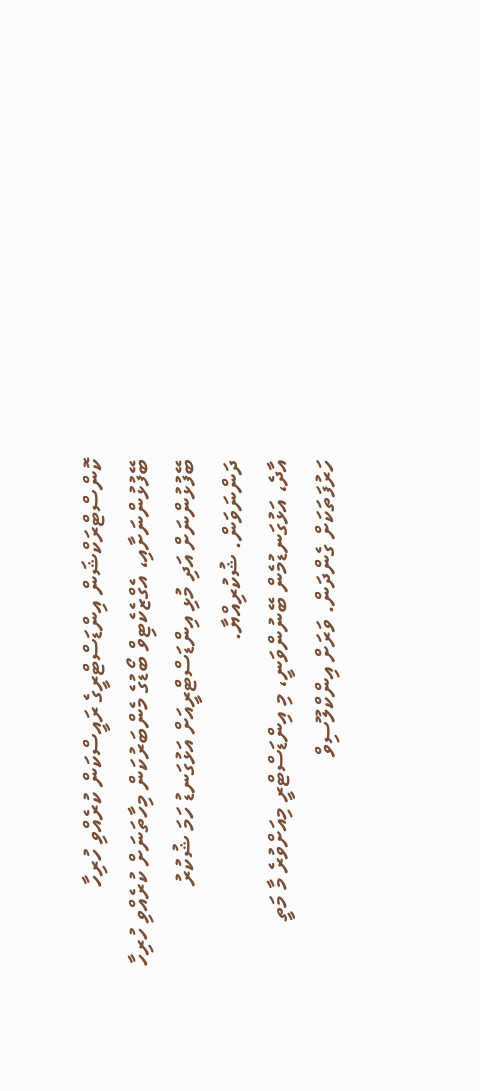ކޮންސްޓްރަކްޝަން އިންޑަސްޓްރީގެ ރައީސްކަން ކުރެއްވި ހުރިހާ ބޭފުޅުންނަށާއި، އެގްޒެކެޓިވް ބޯޑުގެ މެންބަރުކަން މިހާތަނަށް ކުރެއްވި ހުރިހާ ބޭފުޅުންނަށް އަދި މުޅި އިންޑަސްޓްރީއަށް އަޅުގަނޑު ހަމަ ޝުކުރު ދަންނަވަން. ޝުކުރިއްޔާ.
އާދެ، އަޅުގަނޑުމެން ބޭނުންވަނީ، މި އިންޑަސްޓްރީ މިއަށްވުރެ މާ މަތީ ހަރުފަތަކަށް ގެންދަން. ވަރަށް އިންކްލޫސިވް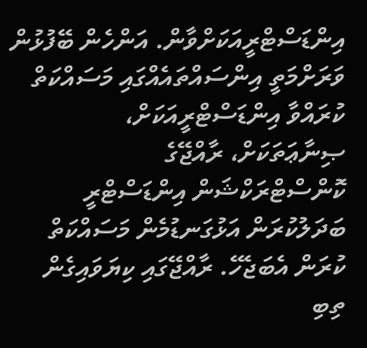އިންޑަސްޓްރީއަކަށްވާން. އަންހެން ބޭފުޅުން ވަރަށްމަތީ އިންސައްތައެއްގައި މަސައްކަތް ކުރައްވާ އިންޑަސްޓްރީއަކަށް، ޞިނާޢަތަކަށް، ރާއްޖޭގެ ކޮންސްޓްރަކްޝަން އިންޑަސްޓްރީ ބަދަލުކުރަން އަޅުގަނޑުމެން މަސައްކަތް ކުރަން އެބަޖެހޭ. ރާއްޖޭގައި ކިޔަވައިގެން ތިބި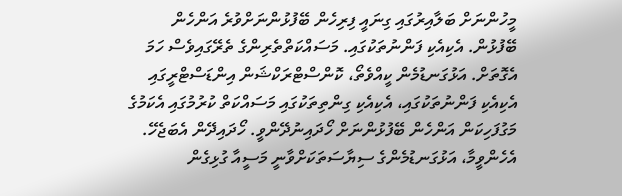މީހުންނަށް ބަލާއިރުގައި ގިނައީ ފިރިހެން ބޭފުޅުންނަށްވުރެ އަންހެން ބޭފުޅުން. އެކިއެކި ފަންނުތަކުގައި. މަސައްކަތްތެރިންގެ ތެރޭގައިވެސް ހަމަ އެގޮތަށް. އަޅުގަނޑުމެން ކީއްވެތޯ، ކޮންސްޓްރަކްޝަން އިންޑަސްޓްރީގައި އެކިއެކި ފަންނުތަކުގައި، އެކިއެކި ގިންތިތަކުގައި މަސައްކަތް ކުރުމުގައި އެކަމުގެ މަގުފަހިކަން އަންހެން ބޭފުޅުންނަށް ހޯދައިނުދޭންވީ. ހޯދައިދޭން އެބަޖެހޭ.
އެހެންވީމާ، އަޅުގަނޑުމެންގެ ސިޔާސަތަކަށްވާނީ މަސީއާ ގުޅިގެން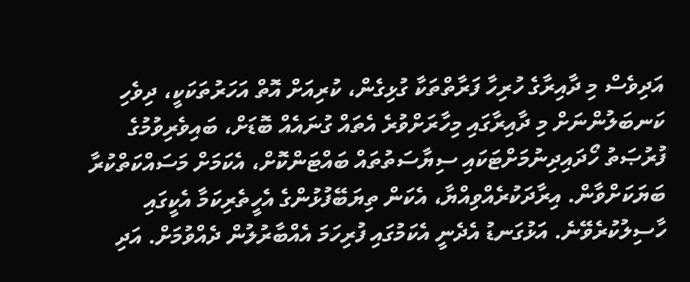އަދިވެސް މި ދާއިރާގެ ހުރިހާ ފަރާތްތަކާ ގުޅިގެން، ކުރިއަށް އޮތް އަހަރުތަކަކީ، ދިވެހި ކަނބަލުންނަށް މި ދާއިރާގައި މިހާރަށްވުރެ އެތައް ގުނައެއް ބޮޑަށް، ބައިވެރިވުމުގެ ފުރުޞަތު ހޯދައިދިނުމަށްޓަކައި ސިޔާސަތުތައް ބައްޓަންކޮށް، އެކަމަށް މަސައްކަތްކުރާ ބަޔަކަށްވާން. އިރާދަކުރެއްވިއްޔާ، އެކަން ތިޔަބޭފުޅުންގެ އެހީތެރިކަމާ އެކީގައި ހާސިލުކުރެވޭނެ. އަޅުގަނޑު އެދެނީ އެކަމުގައި ފުރިހަމަ އެއްބާރުލުން ދެއްވުމަށް. އަދި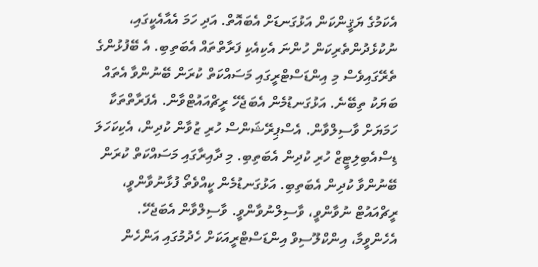އެކަމުގެ ޔަޤީންކަން އަޅުގަނޑަށް އެބައޮތް. އަދި ހަމަ އެއާއެކީގައި، ނުކުޅެދުންތެރިކަން ހުންނަ އެކިއެކި ފަރާތްތައް އެބަތިބި. އެ ބޭފުޅުންގެ ތެރޭގައިވެސް މި އިންޑަސްޓްރީގައި މަސައްކަތް ކުރަން ބޭނުންވާ އެތައް ބަޔަކު ތިބޭނެ. އަޅުގަނޑުމެން އެބަޖެހޭ ރީޗްއައުޓްވާން. އެފަރާތްތަކާ ހަމަޔަށް ވާސިލްވާން. އެސްޕިރޭޝަންސް ހުރި ޒުވާން ކުދިން، އެކިކަހަލަ ޑިސްއެބިލިޓީޒް ހުރި ކުދިން އެބަތިބި. މި ދާއިރާގައި މަސައްކަތް ކުރަން ބޭނުންވާ ކުދިން އެބަތިބި. އަޅުގަނޑުމެން ކީއްވެތޯ ފުޅާނުވާންވީ، ރީޗްއައުޓް ނުވާންވީ، ވާސިލްނުވާންވީ. ވާސިލްވާން އެބަޖެހޭ.
އެހެންވީމާ، އިންކްލޫސިވް އިންޑަސްޓްރީއަކަށް ހެދުމުގައި އަންހެން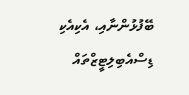ބޭފުޅުންނާއި، އެކިއެކި ޑިސްއެބިލިޓީޒްތައް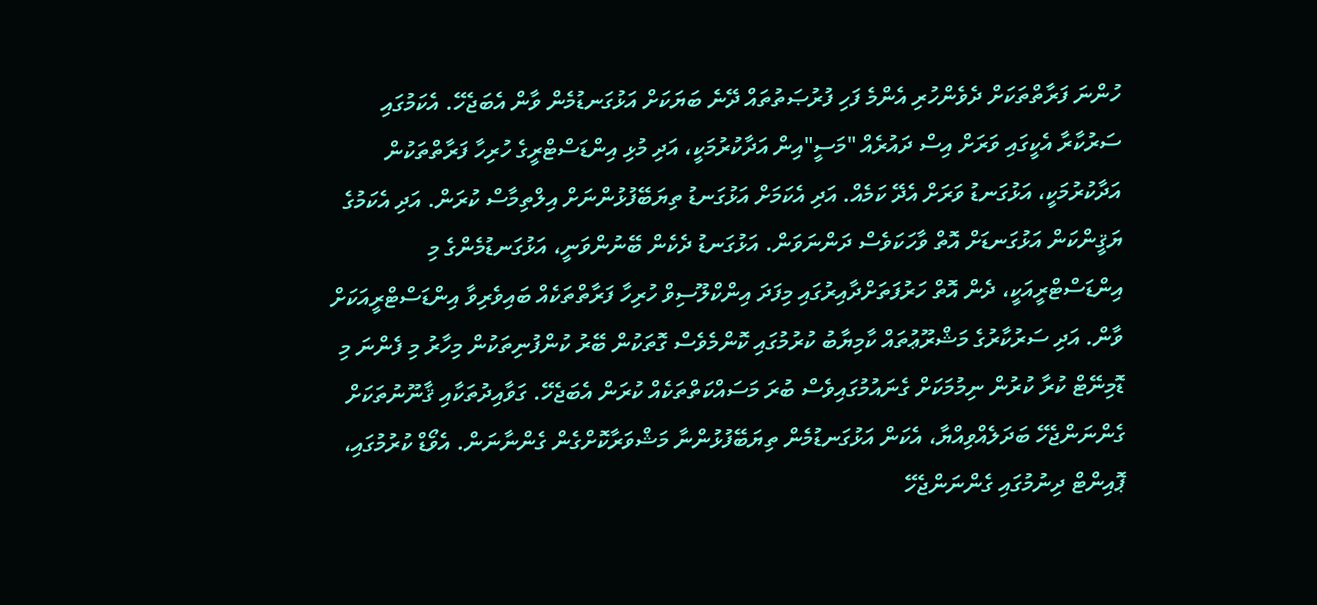ހުންނަ ފަރާތްތަކަށް ދެވެންހުރި އެންމެ ފަހި ފުރުޞަތުތައް ދޭނެ ބަޔަކަށް އަޅުގަނޑުމެން ވާން އެބަޖެހޭ. އެކަމުގައި ސަރުކާރާ އެކީގައި ވަރަށް އިސް ދައުރެއް "މަސީ"އިން އަދާކުރުމަކީ، އަދި މުޅި އިންޑަސްޓްރީގެ ހުރިހާ ފަރާތްތަކުން އަދާކުރުމަކީ، އަޅުގަނޑު ވަރަށް އެދޭ ކަމެއް. އަދި އެކަމަށް އަޅުގަނޑު ތިޔަބޭފުޅުންނަށް އިލްތިމާސް ކުރަން. އަދި އެކަމުގެ ޔަޤީންކަން އަޅުގަނޑަށް އޮތް ވާހަކަވެސް ދަންނަވަން. އަޅުގަނޑު ދެކެން ބޭނުންވަނީ، އަޅުގަނޑުމެންގެ މި އިންޑަސްޓްރީއަކީ، ދެން އޮތް ހަރުފަތަށްދާއިރުގައި މިފަދަ އިންކްލޫސިވް ހުރިހާ ފަރާތްތަކެއް ބައިވެރިވާ އިންޑަސްޓްރީއަކަށް ވާން. އަދި ސަރުކާރުގެ މަޝްރޫޢުތައް ކާމިޔާބު ކުރުމުގައި ކޮންމެވެސް ގޮތަކުން ބޭރު ކުންފުނިތަކުން މިހާރު މި ފެންނަ މި ޑޮމިނޭޓް ކުރާ ކުރުން ނިމުމަކަށް ގެނައުމުގައިވެސް ބުރަ މަސައްކަތްތަކެއް ކުރަން އެބަޖެހޭ. ގަވާއިދުތަކާއި ޤާނޫނުތަކަށް ގެންނަންޖެހޭ ބަދަލެއްވިއްޔާ، އެކަން އަޅުގަނޑުމެން ތިޔަބޭފުޅުންނާ މަޝްވަރާކޮށްގެން ގެންނާނަން. އެވޯޑް ކުރުމުގައި، ޕޮއިންޓް ދިނުމުގައި ގެންނަންޖެހޭ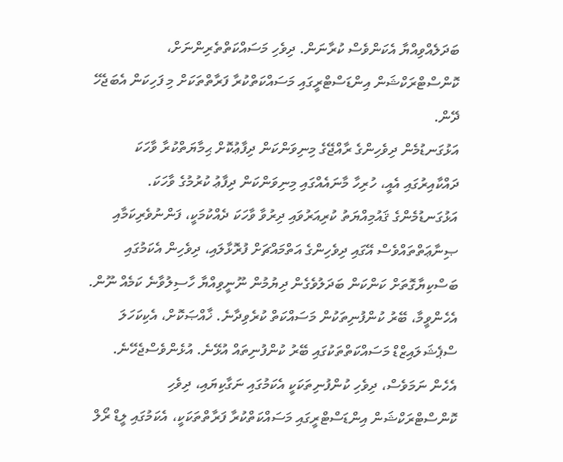ބަދަލެއްވިއްޔާ އެކަންވެސް ކުރާނަން. ދިވެހި މަސައްކަތްތެރިންނަށް، ކޮންސްޓްރަކްޝަން އިންޑަސްޓްރީގައި މަސައްކަތްކުރާ ފަރާތްތަކަށް މި ފަހިކަން އެބަޖެހޭ ދޭން.
އަޅުގަނޑުމެން ދިވެހިންގެ ރާއްޖޭގެ މިނިވަންކަން ދިފާޢުކޮށް ޙިމާޔަތްކުރާ ވާހަކަ ދައްކާއިރުގައި އެއީ، ހުރިހާ މާނައެއްގައި މިނިވަންކަން ދިފާޢު ކުރުމުގެ ވާހަކަ. އަޅުގަނޑުމެންގެ ޤައުމިއްޔަތު ކުރިއަރުވައި ދިރުވާ ވާހަކަ ދެއްކުމަކީ، ފަންނުވެރިކަމާއި ޞިނާޢަތްތައްވެސް އޭގައި ދިވެހިންގެ އަތްމައްޗަށް ފުރޮޅާލައި، ދިވެހިން އެކަމުގައި ބަސްކިޔާގޮތަށް ކަންކަން ބަދަލުވެގެން ދިޔުމުން ނޫނީވިއްޔާ ހާސިލުވާނެ ކަމެއް ނޫން.
އެހެންވީމާ، ބޭރު ކުންފުނިތަކުން މަސައްކަތް ކުރެވިދާނެ. ޚާއްޞަކޮށް، އެކިކަހަލަ ސްޕެޝަލައިޒްޑް މަސައްކަތްތަކުގައި ބޭރު ކުންފުނިތައް އުޅޭނެ. އުޅެންވެސްޖެހޭނެ. އެހެން ނަމަވެސް، ދިވެހި ކުންފުނިތަކަކީ އެކަމުގައި ނަގާކިޔައި، ދިވެހި ކޮންސްޓްރަކްޝަން އިންޑަސްޓްރީގައި މަސައްކަތްކުރާ ފަރާތްތަކަކީ، އެކަމުގައި ލީޑް ރޯލް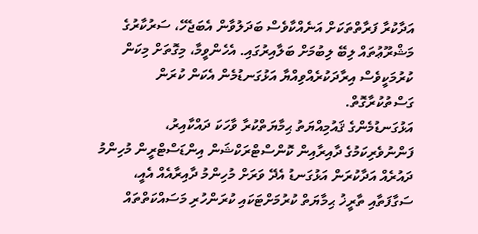އަދާކުރާ ފަރާތްތަކަށް އަނެއްކާވެސް ބަދަލުވާން އެބަޖެހޭ، ސަރުކާރުގެ މަޝްރޫޢުތައް ލިބޭ ލިބުމަށް ބަލާއިރުގައި. އެހެންވީމާ، މިގޮތަށް މިކަން ކުރުމަކީވެސް އިރާދަކުރެއްވިއްޔާ އަޅުގަނޑުމެން އެކަން ކުރަން ގަސްތުކުރާގޮތް.
އަޅުގަނޑުމެންގެ ޤައުމިއްޔަތު ޙިމާޔަތްކުރާ ވާހަކަ ދައްކާއިރު، ފަންނުވެރިކަމުގެ ދާއިރާއިން ކޮންސްޓްރަކްޝަން އިންޑަސްޓްރީން މުހިންމު ދައުރެއް އަދާކުރަން އަޅުގަނޑު އެދޭ ވަރަށް މުހިންމު ދާއިރާއެއް އެއީ، ސަގާފަތާއި ތާރީޚު ޙިމާޔަތް ކުރުމަށްޓަކައި ކުރަންހުރި މަސައްކަތްތައް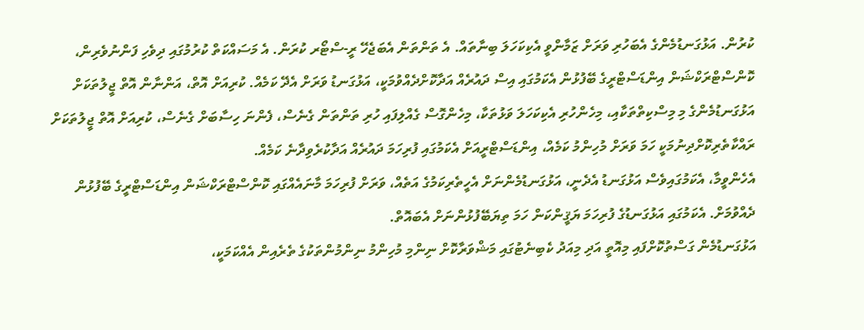ކުރުން. އަޅުގަނޑުމެންގެ އެބަހުރި ވަރަށް ޒަމާންވީ އެކިކަހަލަ ބިނާތައް. އެ ތަންތަން އެބަޖެހޭ ރީ-ސްޓޯރ ކުރަން. އެ މަސައްކަތް ކުރުމުގައި ދިވެހި ފަންނުވެރިން، ކޮންސްޓްރަކްޝަން އިންޑަސްޓްރީގެ ބޭފުޅުން އެކަމުގައި އިސް ދައުރެއް އަދާކޮށްދެއްވުމަކީ، އަޅުގަނޑު ވަރަށް އެދޭ ކަމެއް. ކުރިއަށް އޮތް، އަންނާން އޮތް ޖީލުތަކަށް އަޅުގަނޑުމެންގެ މި މިސްކިތްތަކާއި، މިހެންހުރި އެކިކަހަލަ ވަޅުތަކާ، މިހެންގޮސް ގެއްލިފައި ހުރި ތަންތަން ގެނެސް، ފެންނަ ހިސާބަށް ގެނެސް، ކުރިއަށް އޮތް ޖީލުތަކަށް ރައްކާތެރިކޮށްދިނުމަކީ ހަމަ ވަރަށް މުހިންމު ކަމެއް، އިންޑަސްޓްރީއަށް އެކަމުގައި ފުރިހަމަ ދައުރެއް އަދާކުރެވިދާނެ ކަމެއް.
އެހެންވީމާ، އެކަމުގައިވެސް އަޅުގަނޑު އެދެނީ، އަޅުގަނޑުމެންނަށް އެހީތެރިކަމުގެ އަތެއް، ވަރަށް ފުރިހަމަ މާނައެއްގައި ކޮންސްޓްރަކްޝަން އިންޑަސްޓްރީގެ ބޭފުޅުން ދެއްވުމަށް. އެކަމުގައި އަޅުގަނޑުގެ ފުރިހަމަ ޔަޤީންކަން ހަމަ ތިޔަބޭފުޅުންނަށް އެބައޮތް.
އަޅުގަނޑުމެން ގަސްތުކޮށްފައި މިއޮތީ އަދި މިއަދު ކެބިނެޓުގައި މަޝްވަރާކޮށް ނިންމި މުހިންމު ނިންމުންތަކުގެ ތެރެއިން އެއްކަމަކީ،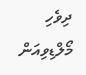ދިވެހި މޯލްޑިވިއަން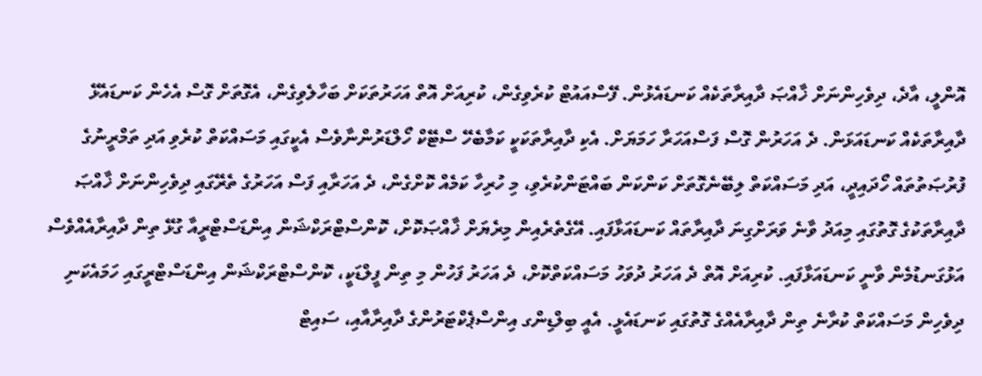އޮންލީ، އާދެ، ދިވެހިންނަށް ޚާއްޞަ ދާއިރާތަކެއް ކަނޑައެޅުން. ފޭސްއައުޓް ކުރެވިގެން، ކުރިއަށް އޮތް އަހަރުތަކަށް ބަހާލެވިގެން، އެގޮތަށް ގޮސް އެހެން ކަނޑައެޅޭ ދާއިރާތަކެއް ކަނޑައަޅަން. ދެ އަހަރުން ގޮސް ފަސްއަހަރާ ހަމަޔަށް. އެކި ދާއިރާތަކަކީ ކަމާބެހޭ ސްޓޭކް ހޯލްޑަރުންނާވެސް އެކީގައި މަސައްކަތް ކުރެވި އަދި ތަމްރީނުގެ ފުރުޞަތުތައް ހޯދައިދީ، އަދި މަސައްކަތް ލިބޭނެގޮތަށް ކަންކަން ބައްޓަންކުރެވި، މި ހުރިހާ ކަމެއް ކޮށްގެން، ދެ އަހަރާއި ފަސް އަހަރުގެ ތެރޭގައި ދިވެހިންނަށް ޚާއްޞަ ދާއިރާތަކުގެ ގޮތުގައި މިއަދު ވާނެ ވަރަށްގިނަ ދާއިރާތައް ކަނޑައަޅާފައި. އޭގެތެރެއިން މިރެޔަށް ޚާއްޞަކޮށް، ކޮންސްޓްރަކްޝަން އިންޑަސްޓްރީއާ ގުޅޭ ތިން ދާއިރާއެއްވެސް އަޅުގަނޑުމެން ވާނީ ކަނޑައަޅާފައި. ކުރިއަށް އޮތް ދެ އަހަރު ދުވަހު މަސައްކަތްކޮށް، ދެ އަހަރު ފަހުން މި ތިން ފީލްޑަކީ، ކޮންސްޓްރަކްޝަން އިންޑަސްޓްރީގައި ހަމައެކަނި ދިވެހިން މަސައްކަތް ކުރާނެ ތިން ދާއިރާއެއްގެ ގޮތުގައި ކަނޑައެޅީ. އެއީ ބިލްޑިންގ އިންސްޕެކްޓަރުންގެ ދާއިރާއާއި، ސައިޓް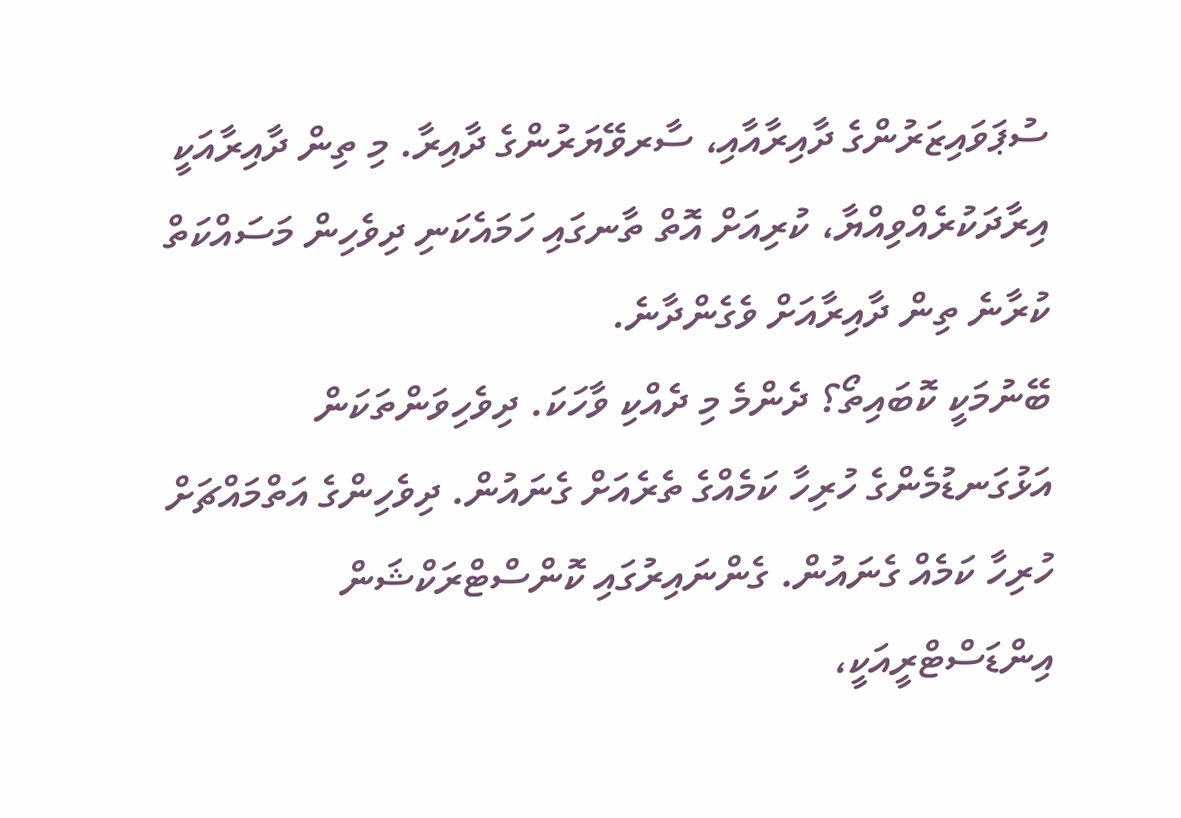ސުޕަވައިޒަރުންގެ ދާއިރާއާއި، ސާރވޭޔަރުންގެ ދާއިރާ. މި ތިން ދާއިރާއަކީ އިރާދަކުރެއްވިއްޔާ، ކުރިއަށް އޮތް ތާނގައި ހަމައެކަނި ދިވެހިން މަސައްކަތް ކުރާނެ ތިން ދާއިރާއަށް ވެގެންދާނެ.
ބޭނުމަކީ ކޮބައިތޯ؟ ދެންމެ މި ދެއްކި ވާހަކަ. ދިވެހިވަންތަކަން އަޅުގަނޑުމެންގެ ހުރިހާ ކަމެއްގެ ތެރެއަށް ގެނައުން. ދިވެހިންގެ އަތްމައްޗަށް ހުރިހާ ކަމެއް ގެނައުން. ގެންނައިރުގައި ކޮންސްޓްރަކްޝަން އިންޑަސްޓްރީއަކީ،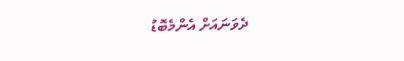ދެވަނައަށް އެންމެބޮޑު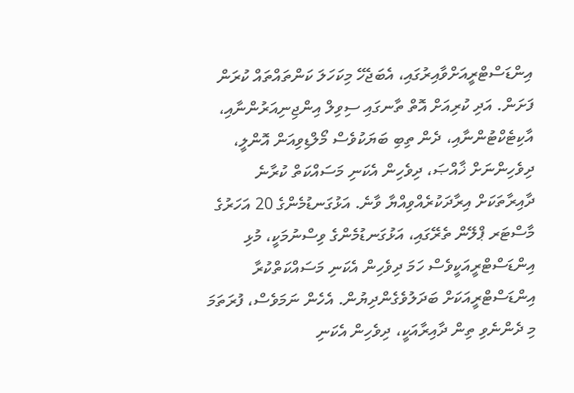އިންޑަސްޓްރީއަށްވާއިރުގައި، އެބަޖެހޭ މިކަހަލަ ކަންތައްތައް ކުރަން ފަށަން. އަދި ކުރިއަށް އޮތް ތާނގައި ސިވިލް އިންޖިނިއަރުންނާއި، އާކިޓެކްޓުންނާއި، ދެން ތިބި ބަޔަކުވެސް މޯލްޑިވިއަން އޮންލީ، ދިވެހިންނަށް ޚާއްޞަ، ދިވެހިން އެކަނި މަސައްކަތް ކުރާނެ ދާއިރާތަކަށް އިރާދަކުރެއްވިއްޔާ ވާނެ. އަޅުގަނޑުމެންގެ 20 އަހަރުގެ މާސްޓަރ ޕްލޭން ތެރޭގައި، އަޅުގަނޑުމެންގެ ވިސްނުމަކީ، މުޅި އިންޑަސްޓްރީއަކީވެސް ހަމަ ދިވެހިން އެކަނި މަސައްކަތްކުރާ އިންޑަސްޓްރީއަކަށް ބަދަލުވެގެންދިޔުން. އެހެން ނަމަވެސް، ފުރަތަމަ މި ދެންނެވި ތިން ދާއިރާއަކީ، ދިވެހިން އެކަނި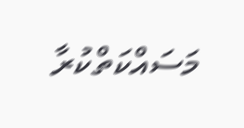މަސައްކަތްކުރާ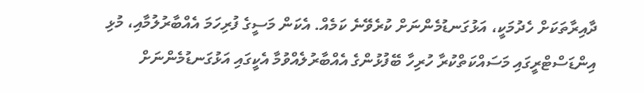ދާއިރާތަކަށް ހެދުމަކީ، އަޅުގަނޑުމެންނަށް ކުރެވޭނެ ކަމެއް. އެކަން މަސީގެ ފުރިހަމަ އެއްބާރުލުމާއި، މުޅި އިންޑަސްޓްރީގައި މަސައްކަތްކުރާ ހުރިހާ ބޭފުޅުންގެ އެއްބާރުލެއްވުމާ އެކީގައި އަޅުގަނޑުމެންނަށް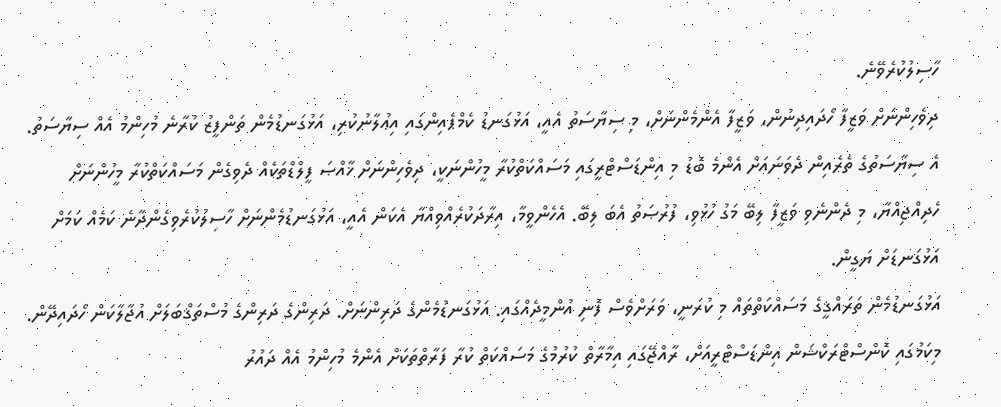ހާސިލުކުރެވޭނެ.
ދިވެހިންނަށް ވަޒީފާ ހޯދައިދިނުން، ވަޒީފާ އެންމެންނަށް، މި ސިޔާސަތު އެއީ، އަޅުގަނޑު ކެމްޕެއިންގައި އިޢުލާނުކުރި، އަޅުގަނޑުމެން ތަންފީޒު ކުރާނެ މުހިންމު އެއް ސިޔާސަތު. އެ ސިޔާސަތުގެ ތެރެއިން ދެވަނައަށް އެންމެ ބޮޑު މި އިންޑަސްޓްރީގައި މަސައްކަތްކުރާ މީހުންނަކީ، ދިވެހިންނަށް ޚާއްޞަ ފީލްޑްތަކެއް ދެވިގެން މަސައްކަތްކުރާ މީހުންނަށް ހެދިއްޖިއްޔާ، މި ދެންނެވި ވަޒީފާ ލިބޭ މަގު ހުޅުވި، ފުރުޞަތު އެބަ ލިބޭ. އެހެންވީމާ، އިރާދަކުރެއްވިއްޔާ އެކަން އެއީ، އަޅުގަނޑުމެންނަށް ހާސިލުކުރެވިގެންދާނެ ކަމެއް ކަމަށް އަޅުގަނޑަށް ޔަގީން.
އަޅުގަނޑުމެން ތަރައްޤީގެ މަސައްކަތްތައް މި ކުރަނީ، ވަރަށްވެސް ފޮނި އުންމީދެއްގައި. އަޅުގަނޑުމެންގެ ދަރިންނަށް. ދަރިންގެ ދަރިންގެ މުސްތަޤްބަލަށް އުޖާލާކަން ހޯދައިދޭން. މިކަމުގައި ކޮންސްޓްރަކްޝަން އިންޑަސްޓްރީއަށް، ރާއްޖޭގައި އިމާރާތް ކުރުމުގެ މަސައްކަތް ކުރާ ފަރާތްތަކަށް އެންމެ މުހިންމު އެއް ދައުރު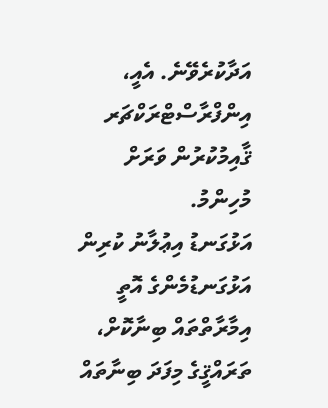އަދާކުރެވޭނެ. އެއީ، އިންފްރާސްޓްރަކްޗަރ ޤާއިމުކުރުން ވަރަށް މުހިންމު.
އަޅުގަނޑު އިޢުލާނު ކުރިން އަޅުގަނޑުމެންގެ އޮތީ އިމާރާތްތައް ބިނާކޮށް، ތަރައްޤީގެ މިފަދަ ބިނާތައް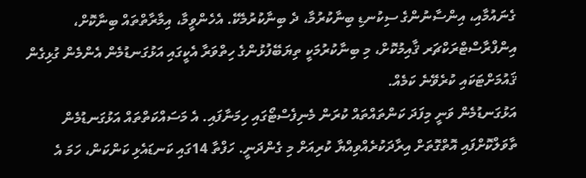ގެނައުމާއި، އިންސާނުންގެ ސިކުނޑި ބިނާކުރުމާ، ދެ ބިނާކުރުމެކޭ. އެހެންވީމާ، އިމާރާތްތައް ބިނާކޮށް، އިންފްރާސްޓްރަކްޗަރ ޤާއިމުކޮށް، މި ބިނާކުރުމަކީ ތިޔަބޭފުޅުންގެ ހިތްވަރާ އެކީގައި އަޅުގަނޑުމެން އެންމެން ގުޅިގެން ޤައުމަށްޓަކައި ކުރެވޭނެ ކަމެއް.
އަޅުގަނޑުމެން ވަނީ މިފަދަ ކަންތައްތައް ކުރަން މެނިފެސްޓޯގައި ހިމަނާފައި. އެ މަސައްކަތްތައް އަޅުގަނޑުމެން ތާވަލްކޮށްފައި އޮތްގޮތަށް އިރާދަކުރެއްވިއްޔާ ކުރިއަށް މި ގެންދަނީ. ހަފްތާ 14ގައި ކަނޑައެޅި ކަންކަން، ހަމަ އެ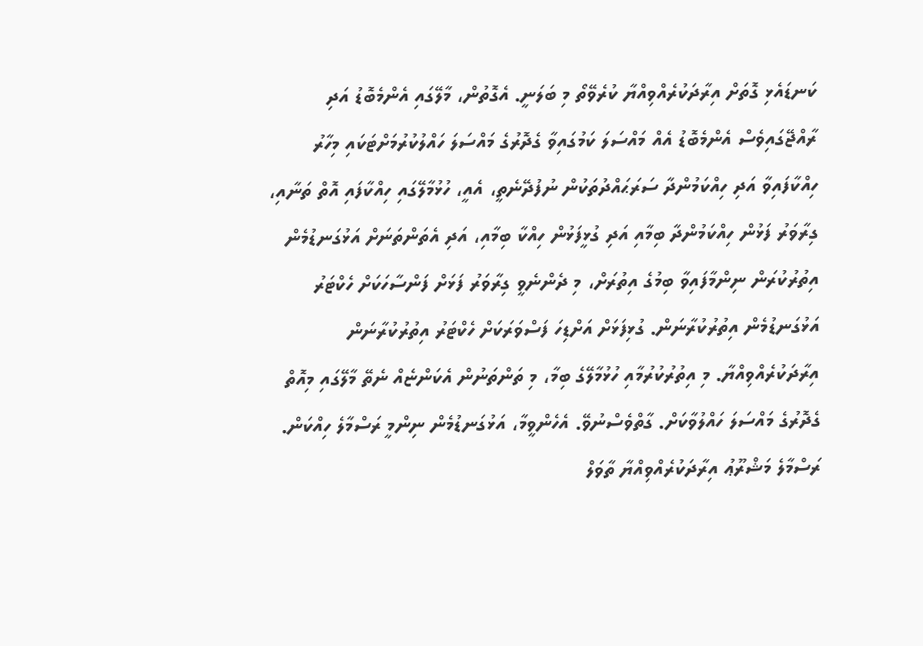ކަނޑައެޅި ގޮތަށް އިރާދަކުރެއްވިއްޔާ ކުރެވޭތޯ މި ބަލަނީ. އެގޮތުން، މާލޭގައި އެންމެބޮޑު އަދި ރާއްޖޭގައިވެސް އެންމެބޮޑު އެއް މައްސަލަ ކަމުގައިވާ ގެދޮރުގެ މައްސަލަ ހައްލުކުރުމަށްޓަކައި މިހާރު ހިއްކާފައިވާ އަދި ހިއްކަމުންދާ ސަރަޙައްދުތަކުން ނުފުދޭނެތީ، އެއީ، ހުޅުމާލޭގައި ހިއްކާފައި އޮތް ތަނާއި، ގިރާވަރު ފަޅުން ހިއްކަމުންދާ ބިމާއި އަދި ގުޅީފަޅުން ހިއްކާ ބިމާއި، އަދި އެތަންތަނަށް އަޅުގަނޑުމެން އިތުރުކުރަން ނިންމާފައިވާ ބިމުގެ އިތުރަށް، މި ދެންނެވީ ގިރާވަރު ފަޅަށް ފަންސާހަކަށް ހެކްޓަރު އަޅުގަނޑުމެން އިތުރުކުރާނަން. ގުޅިފަޅަށް އަށްޑިހަ ފަސްވަރަކަށް ހެކްޓަރު އިތުރުކުރާނަން އިރާދަކުރެއްވިއްޔާ. މި އިތުރުކުރުމާއި ހުޅުމާލޭގެ ބިމާ، މި ތަންތަނުން އެކަންޏެއް ނެތޭ މާލޭގައި މިއޮތް ގެދޮރުގެ މައްސަލަ ހައްލުވާކަށް. ގާތްވެސްނުވޭ. އެހެންވީމާ، އަޅުގަނޑުމެން ނިންމީ ރަސްމާލެ ހިއްކަން. ރަސްމާލެ މަޝްރޫޢު އިރާދަކުރެއްވިއްޔާ ތާވަލް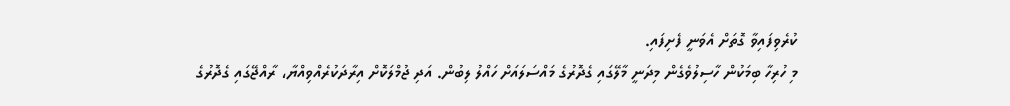ކުރެވިފައިވާ ގޮތަށް އެވަނީ ފެށިފައި.
މި ހުރިހާ ބިމަކުން ހާސިލުވެގެން މިދަނީ މާލޭގައި ގެދޮރުގެ މައްސަލައަށް ހައްލު ލިބުން. އަދި ޖުމްލަކޮށް އިރާދަކުރެއްވިއްޔާ، ރާއްޖޭގައި ގެދޮރުގެ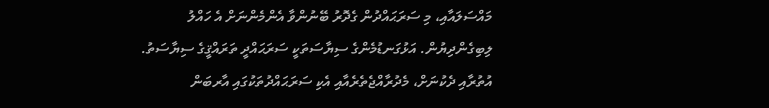މައްސަލައާއި، މި ސަރަޙައްދުން ގެދޮރު ބޭނުންވާ އެންމެންނަށް އެ ހައްލު ލިބިގެންދިޔުން. އަޅުގަނޑުމެންގެ ސިޔާސަތަކީ ސަރަޙައްދީ ތަރައްޤީގެ ސިޔާސަތު. އުތުރާއި ދެކުނަށް، މެދުރާއްޖެތެރެއާއި އެކި ސަރަޙައްދުތަކުގައި އާރބަން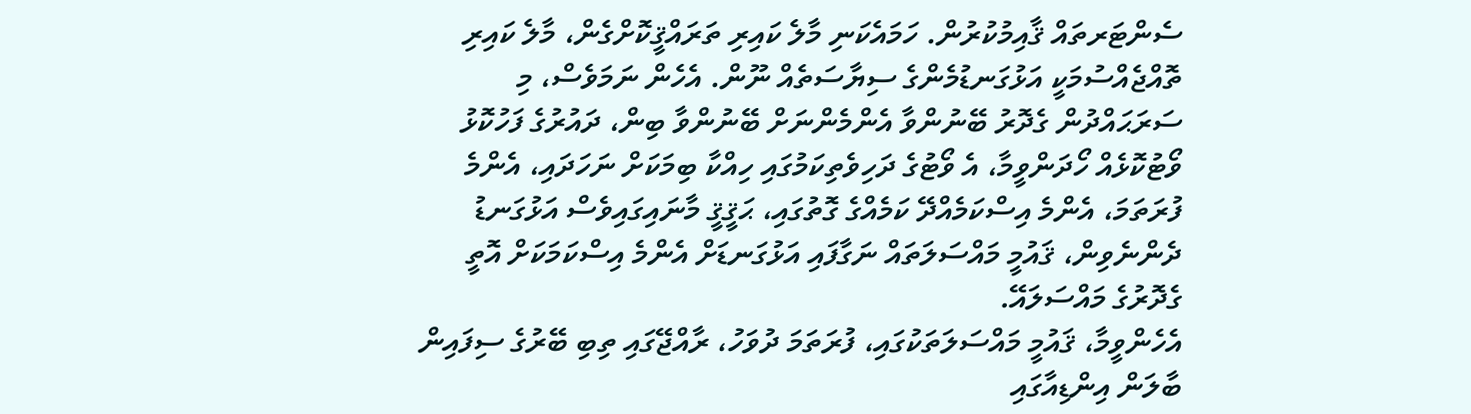ސެންޓަރތައް ޤާއިމުކުރުން. ހަމައެކަނި މާލެ ކައިރި ތަރައްޤީކޮށްގެން، މާލެ ކައިރި ތޮއްޖެއްސުމަކީ އަޅުގަނޑުމެންގެ ސިޔާސަތެއް ނޫން. އެހެން ނަމަވެސް، މި ސަރަޙައްދުން ގެދޮރު ބޭނުންވާ އެންމެންނަށް ބޭނުންވާ ބިން، ދައުރުގެ ފަހުކޮޅު ވޯޓުކޮޅެއް ހޯދަންވީމާ، އެ ވޯޓުގެ ދަހިވެތިކަމުގައި ހިއްކާ ބިމަކަށް ނަހަދައި، އެންމެ ފުރަތަމަ، އެންމެ އިސްކަމެއްދޭ ކަމެއްގެ ގޮތުގައި، ޙަޤީޤީ މާނައިގައިވެސް އަޅުގަނޑު ދެންނެވިން، ޤައުމީ މައްސަލަތައް ނަގާފައި އަޅުގަނޑަށް އެންމެ އިސްކަމަކަށް އޮތީ ގެދޮރުގެ މައްސަލައޭ.
އެހެންވީމާ، ޤައުމީ މައްސަލަތަކުގައި، ފުރަތަމަ ދުވަހު، ރާއްޖޭގައި ތިބި ބޭރުގެ ސިފައިން ބާލަން އިންޑިއާގައި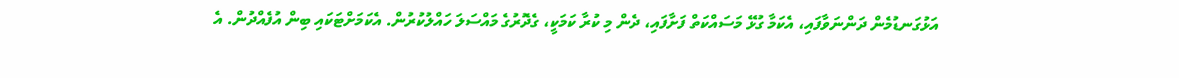އަޅުގަނޑުމެން ދަންނަވާފައި، އެކަމާ ގުޅޭ މަސައްކަތް ފަށާފައި، ދެން މި ކުރާ ކަމަކީ، ގެދޮރުގެ މައްސަލަ ހައްލުކުރުން. އެކަމަށްޓަކައި ބިން އުފެއްދުން. އެ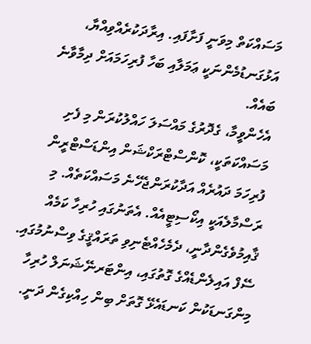މަސައްކަތް މިވަނީ ފަށާފައި. އިރާދަކުރެއްވިއްޔާ، އަޅުގަނޑުމެންނަކީ ޢަމަލާއި ބަހާ ފުރިހަމައަށް ދިމާވާނެ ބައެއް.
އެހެންވީމާ، ގެދޮރުގެ މައްސަލަ ހައްލުކުރަން މި ފެށި މަސައްކަތަކީ، ކޮންސްޓްރަކްޝަން އިންޑަސްޓްރީން ފުރިހަމަ ދައުރެއް އަދާކުރަންޖެހޭނެ މަސައްކަތެއް. މި ރަސްމާލެއަކީ އިކޯސިޓީއެއް. އެތަނުގައި ހުރިހާ ކަމެއް ޤާއިމުވެގެންދާނީ، ދެމެހެއްޓެނިވި ތަރައްޤީގެ ވިސްނުމުގައި. ސޭފް އައިލެންޑެއްގެ ގޮތުގައި، އިންޓަރނޭޝަނަލް ހުރިހާ މިންގަނޑަކުން ކަނޑައެޅޭ ގޮތަށް ބިން ހިއްކިގެން ދަނީ.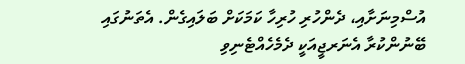އުސްމިނަށާއި، ދެންހުރި ހުރިހާ ކަމަކަށް ބަލައިގެން. އެތަނުގައި ބޭނުންކުރާ އެނަރޖީއަކީ ދެމެހެއްޓެނިވި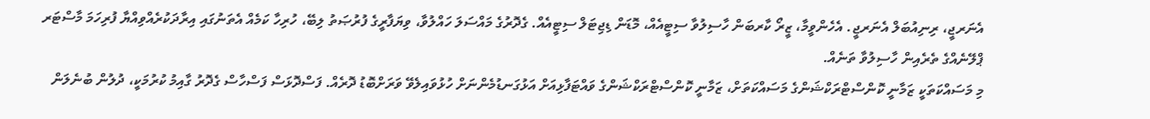އެނަރޖީ، ރިނިއުބަލް އެނަރޖީ. އެހެންވީމާ، ޒީރޯ ކާރބަން ހާސިލުވާ ސިޓީއެއް، މޮޑަން ޑިޖިޓަލް ސިޓީއެއް. ގެދޮރުގެ މައްސަލަ ހައްލުވާ، ވިޔަފާރީގެ ފުރުޞަތު ލިބޭ، ހުރިހާ ކަމެއް އެތަނުގައި އިރާދަކުރެއްވިއްޔާ ފުރިހަމަ މާސްޓަރ ޕްލޭނެއްގެ ތެރެއިން ހާސިލުވާ ތަނެއް.
މި މަސައްކަތަކީ ޒަމާނީ ކޮންސްޓްރަކްޝަންގެ މަސައްކަތަށް، ޒަމާނީ ކޮންސްޓްރަކްޝަންގެ ވައްޓަފާޅިއަށް އަޅުގަނޑުމެންނަށް ހުޅުވައިލެވޭ ވަރަށްބޮޑު ދޮރެއް. ފަސްދޮޅަސް ފަސްހާސް ގެދޮރު ގާއިމު ކުރުމަކީ، ދުލުން ބުނެލަން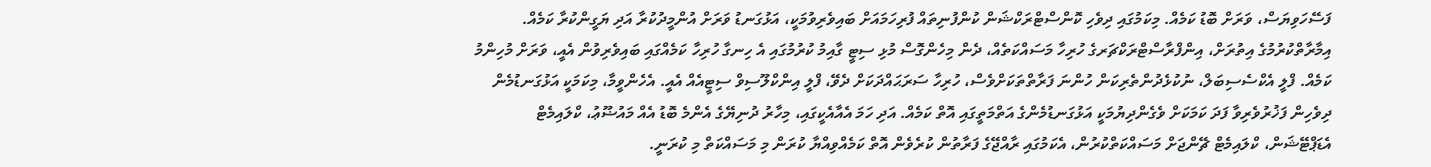ފަސޭހަވިޔަސް، ވަރަށް ބޮޑު ކަމެއް. މިކަމުގައި ދިވެހި ކޮންސްޓްރަކްޝަން ކުންފުނިތައް ފުރިހަމައަށް ބައިވެރިވުމަކީ، އަޅުގަނޑު ވަރަށް އުންމީދުކުރާ އަދި ޔަގީންކުރާ ކަމެއް.
އިމާރާތްކުރުމުގެ އިތުރަށް، އިންފްރާސްޓްރަކްޗަރގެ ހުރިހާ މަސައްކަތެއް، ދެން މިހެންގޮސް މުޅި ސިޓީ ގާއިމު ކުރުމުގައި އެ ހިނގާ ހުރިހާ ކަމެއްގައި ބައިވެރިވުން އެއީ، ވަރަށް މުހިންމު ކަމެއް. ފްލީ އެކްސެސިބަލް، ނުކުޅެދުންތެރިކަން ހުންނަ ފަރާތްތަކަށްވެސް، ހުރިހާ ސަރަޙައްދަކަށް ދެވޭ، ފްލީ އިންކްލޫސިވް ސިޓީއެއް އެއީ. އެހެންވީމާ، މިކަމަކީ އަޅުގަނޑުމެން ދިވެހިން ފަޚުރުވެރިވާ ފަދަ ކަމަކަށް ވެގެންދިޔުމަކީ އަޅުގަނޑުމެންގެ އަތްމަތީގައި އޮތް ކަމެއް. އަދި ހަމަ އެއާއެކީގައި، މިހާރު ދުނިޔޭގެ އެންމެ ބޮޑު އެއް މައުޟޫޢު، ކްލައިމެޓް އެޑަޕްޓޭޝަން، ކްލައިމެޓް ޗޭންޖަށް މަސައްކަތްކުރުން، އެކަމުގައި ރާއްޖޭގެ ފަރާތުން ކުރެވެން އޮތް ކަމެއްވިއްޔާ ކުރަން މި މަސައްކަތް މި ކުރަނީ.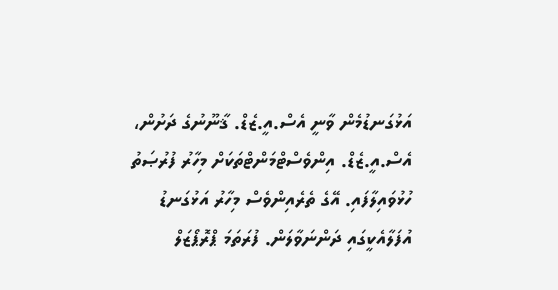އަޅުގަނޑުމެން ވާނީ އެސް.އީ.ޒެޑް. ޤާނޫނުގެ ދަށުން، އެސް.އީ.ޒެޑް. އިންވެސްޓްމަންޓްތަކަށް މިހާރު ފުރުޞަތު ހުޅުވައިލާފައި. އޭގެ ތެރެއިންވެސް މިހާރު އަޅުގަނޑު އުފަލާއެކީގައި ދަންނަވާލަން. ފުރަތަމަ ޕްރޮޕޯޒަލް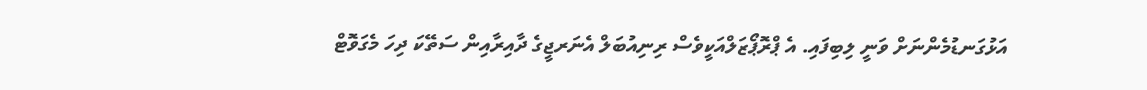އަޅުގަނޑުމެންނަށް ވަނީ ލިބިފައި. އެ ޕްރޮޕޯޒަލްއަކީވެސް ރިނިއުބަލް އެނަރޖީގެ ދާއިރާއިން ސަތޭކަ ދިހަ މެގަވޮޓް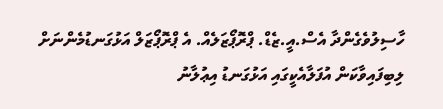ހާސިލުވެގެންދާ އެސް.އީ.ޒެޑް. ޕްރޮޕޯޒަލެއް. އެ ޕްރޮޕޯޒަލް އަޅުގަނޑުމެންނަށް ލިބިފައިވާކަން އުފަލާއެކީގައި އަޅުގަނޑު އިޢުލާނު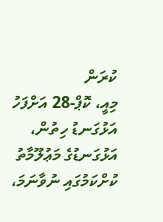ކުރަން
މިއީ، ކޮޕް-28 އަށްފަހު އަޅުގަނޑު ހިތުން، އަޅުގަނޑުގެ މަޢުލޫމާތު ކުށްކަމުގައި ނުވާނަމަ،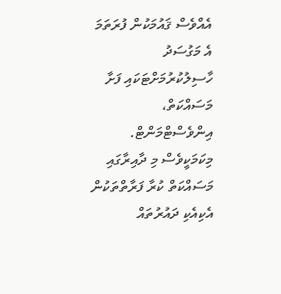އެއްވެސް ޤައުމަކުން ފުރަތަމަ އެ މަގުސަދު ހާސިލުކުރުމަށްޓަކައި ފަށާ މަސައްކަތް، އިންވެސްޓްމަންޓް. މިކަމަކީވެސް މި ދާއިރާގައި މަސައްކަތް ކުރާ ފަރާތްތަކުން އެކިއެކި ދައުރުތައް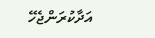އަދާކުރަންޖެހޭ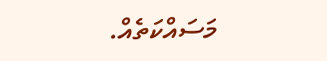މަސައްކަތެއް.